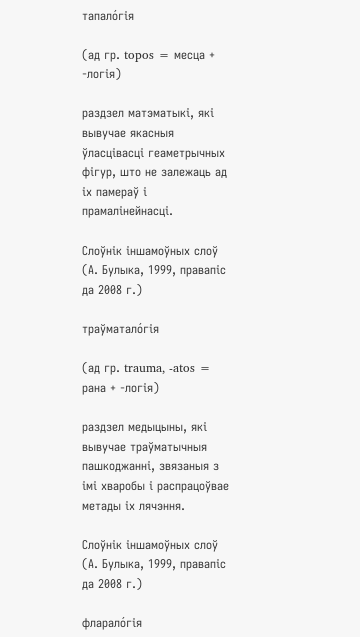тапало́гія

(ад гр. topos = месца + -логія)

раздзел матэматыкі, які вывучае якасныя ўласцівасці геаметрычных фігур, што не залежаць ад іх памераў і прамалінейнасці.

Слоўнік іншамоўных слоў (А. Булыка, 1999, правапіс да 2008 г.)

траўматало́гія

(ад гр. trauma, -atos = рана + -логія)

раздзел медыцыны, які вывучае траўматычныя пашкоджанні, звязаныя з імі хваробы і распрацоўвае метады іх лячэння.

Слоўнік іншамоўных слоў (А. Булыка, 1999, правапіс да 2008 г.)

фларало́гія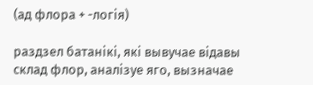(ад флора + -логія)

раздзел батанікі, які вывучае відавы склад флор, аналізуе яго, вызначае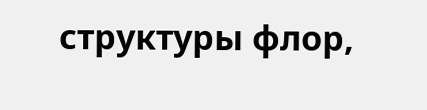структуры флор,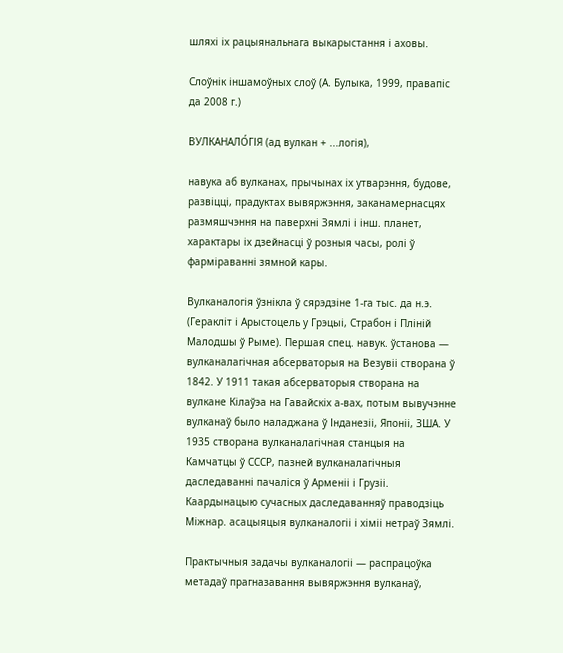шляхі іх рацыянальнага выкарыстання і аховы.

Слоўнік іншамоўных слоў (А. Булыка, 1999, правапіс да 2008 г.)

ВУЛКАНАЛО́ГІЯ (ад вулкан + ...логія),

навука аб вулканах, прычынах іх утварэння, будове, развіцці, прадуктах вывяржэння, заканамернасцях размяшчэння на паверхні Зямлі і інш. планет, характары іх дзейнасці ў розныя часы, ролі ў фарміраванні зямной кары.

Вулканалогія ўзнікла ў сярэдзіне 1-га тыс. да н.э. (Геракліт і Арыстоцель у Грэцыі, Страбон і Пліній Малодшы ў Рыме). Першая спец. навук. ўстанова — вулканалагічная абсерваторыя на Везувіі створана ў 1842. У 1911 такая абсерваторыя створана на вулкане Кілаўэа на Гавайскіх а-вах, потым вывучэнне вулканаў было наладжана ў Інданезіі, Японіі, ЗША. У 1935 створана вулканалагічная станцыя на Камчатцы ў СССР, пазней вулканалагічныя даследаванні пачаліся ў Арменіі і Грузіі. Каардынацыю сучасных даследаванняў праводзіць Міжнар. асацыяцыя вулканалогіі і хіміі нетраў Зямлі.

Практычныя задачы вулканалогіі — распрацоўка метадаў прагназавання вывяржэння вулканаў,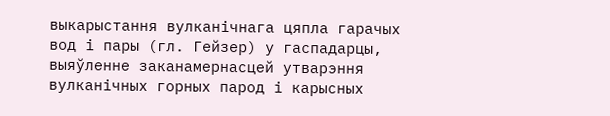выкарыстання вулканічнага цяпла гарачых вод і пары (гл. Гейзер) у гаспадарцы, выяўленне заканамернасцей утварэння вулканічных горных парод і карысных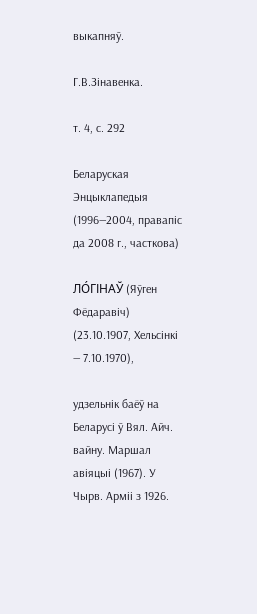выкапняў.

Г.В.Зінавенка.

т. 4, с. 292

Беларуская Энцыклапедыя (1996—2004, правапіс да 2008 г., часткова)

ЛО́ГІНАЎ (Яўген Фёдаравіч) (23.10.1907, Хельсінкі — 7.10.1970),

удзельнік баёў на Беларусі ў Вял. Айч. вайну. Маршал авіяцыі (1967). У Чырв. Арміі з 1926.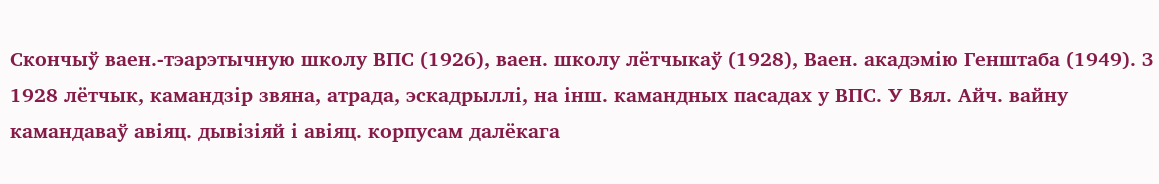Скончыў ваен.-тэарэтычную школу ВПС (1926), ваен. школу лётчыкаў (1928), Ваен. акадэмію Генштаба (1949). З 1928 лётчык, камандзір звяна, атрада, эскадрыллі, на інш. камандных пасадах у ВПС. У Вял. Айч. вайну камандаваў авіяц. дывізіяй і авіяц. корпусам далёкага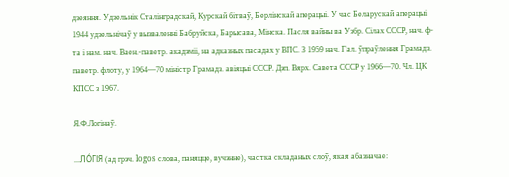дзеяння. Удзельнік Сталінградскай, Курскай бітваў, Берлінскай аперацыі. У час Беларускай аперацыі 1944 удзельнічаў у вызваленні Бабруйска, Барысава, Мінска. Пасля вайны ва Узбр. Сілах СССР, нач. ф-та і нам. нач. Ваен.-паветр. акадэміі, на адказных пасадах у ВПС. З 1959 нач. Гал. ўпраўлення Грамадз. паветр. флоту, у 1964—70 міністр Грамадз. авіяцыі СССР. Дэп. Вярх. Савета СССР у 1966—70. Чл. ЦК КПСС з 1967.

Я.Ф.Логінаў.

...ЛО́ГІЯ (ад грэч. logos слова, паняцце, вучэнне), частка складаных слоў, якая абазначае: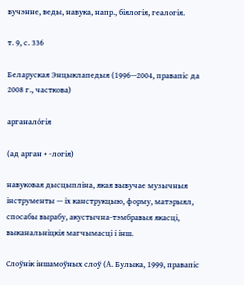вучэнне, веды, навука, напр., біялогія, геалогія.

т. 9, с. 336

Беларуская Энцыклапедыя (1996—2004, правапіс да 2008 г., часткова)

арганало́гія

(ад арган + -логія)

навуковая дысцыпліна, якая вывучае музычныя інструменты — іх канструкцыю, форму, матэрыял, спосабы вырабу, акустычна-тэмбравыя якасці, выканальніцкія магчымасці і інш.

Слоўнік іншамоўных слоў (А. Булыка, 1999, правапіс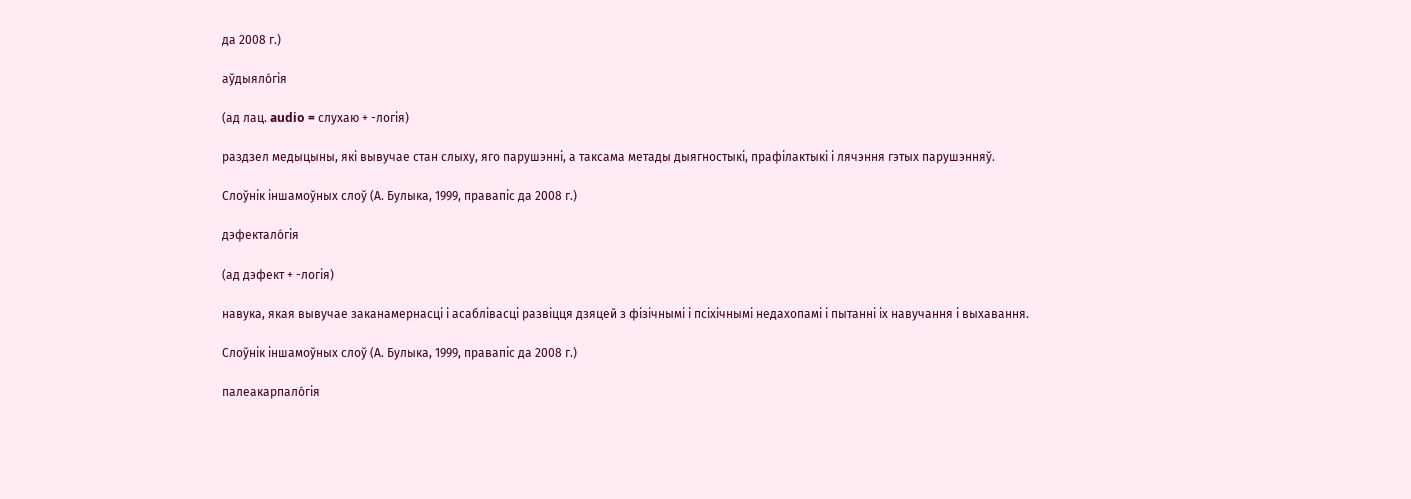да 2008 г.)

аўдыяло́гія

(ад лац. audio = слухаю + -логія)

раздзел медыцыны, які вывучае стан слыху, яго парушэнні, а таксама метады дыягностыкі, прафілактыкі і лячэння гэтых парушэнняў.

Слоўнік іншамоўных слоў (А. Булыка, 1999, правапіс да 2008 г.)

дэфектало́гія

(ад дэфект + -логія)

навука, якая вывучае заканамернасці і асаблівасці развіцця дзяцей з фізічнымі і псіхічнымі недахопамі і пытанні іх навучання і выхавання.

Слоўнік іншамоўных слоў (А. Булыка, 1999, правапіс да 2008 г.)

палеакарпало́гія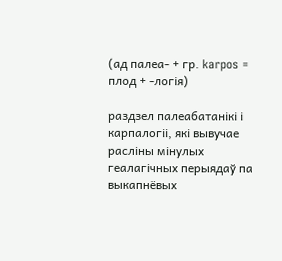(ад палеа- + гр. karpos = плод + -логія)

раздзел палеабатанікі і карпалогіі, які вывучае расліны мінулых геалагічных перыядаў па выкапнёвых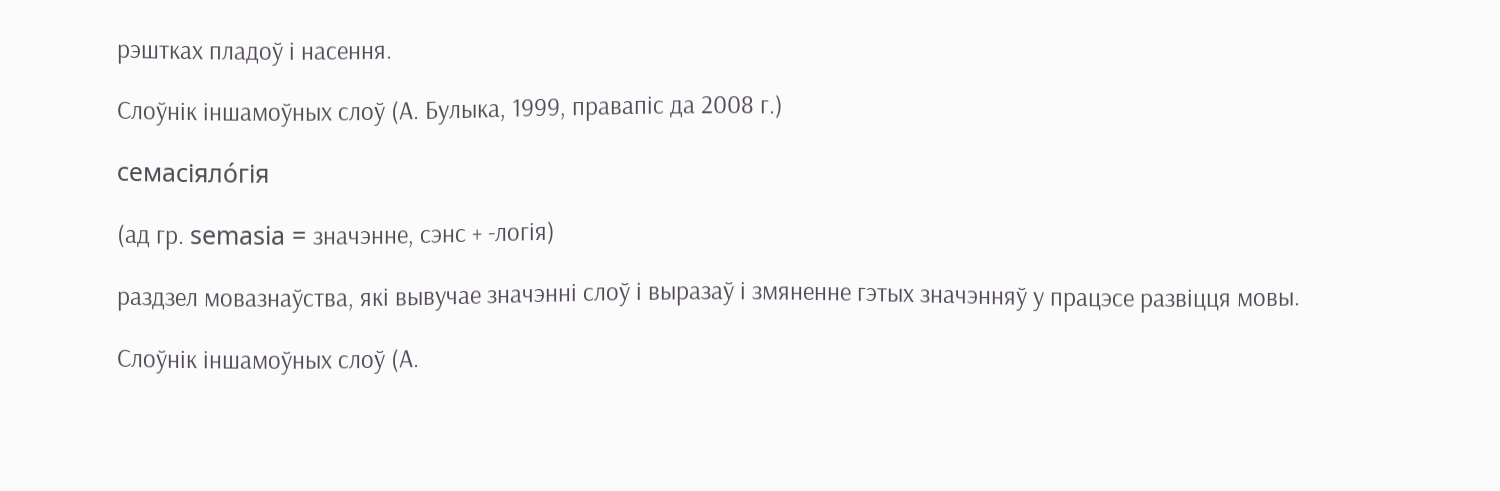рэштках пладоў і насення.

Слоўнік іншамоўных слоў (А. Булыка, 1999, правапіс да 2008 г.)

семасіяло́гія

(ад гр. semasia = значэнне, сэнс + -логія)

раздзел мовазнаўства, які вывучае значэнні слоў і выразаў і змяненне гэтых значэнняў у працэсе развіцця мовы.

Слоўнік іншамоўных слоў (А.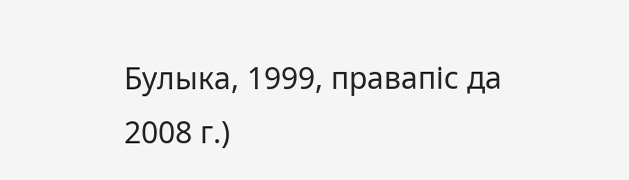Булыка, 1999, правапіс да 2008 г.)